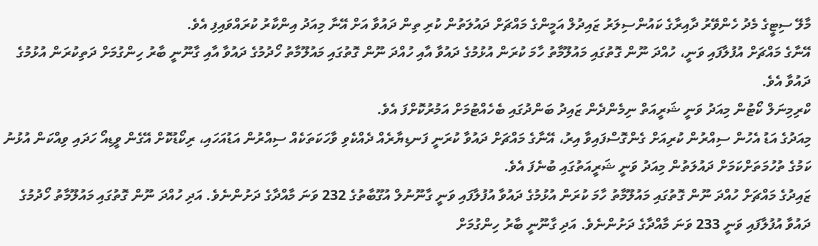މާލޭ ސިޓީގެ މެދު ހެންވޭރު ދާއިރާގެ ކައުންސިލަރު ޒައިދުލް އަމީންގެ މައްޗަށް ދައުލަތުން ކުރި ތިން ދައުވާ އަށް އޭނާ މިއަދު އިންކާރު ކުރައްވައިފި އެވެ.
އޭނާގެ މައްޗަށް އުފުލާފައި ވަނީ، ހުއްދަ ނޫން ގޮތުގައި މައުލޫމާތު ހާމަ ކުރަން އުޅުމުގެ ދައުވާ އާއި ހުއްދަ ނޫން ގޮތުގައި މައުލޫމާތު ހޯދުމުގެ ދައުވާ އާއި ގާނޫނީ ބާރު ހިންގުމަށް ދަތިކުރަން އުޅުމުގެ ދައުވާ އެވެ.
ކްރިމިނަލް ކޯޓުން މިއަދު ވަނީ ޝަރީއަތް ނިމެންދެން ޒައިދު ބަންދުގައި ބެހެއްޓުމަށް އަމުރުކޮށްފަ އެވެ.
މިއަދުގެ އަޑު އެހުން ސިއްރުން ކުރިއަށް ގެންގޮސްފައިވާ އިރު، އޭނާގެ މައްޗަށް ދައުވާ ކުރަނީ ފަނޑިޔާރެއް ދެއްކެވި ވާހަކަތަކެއް ސިއްރުން އަޑުއަހައި، ރިކޯޑުކޮށް އޭގެން ވީޑިއޯ ހަދައި ވިއްކަން އުޅުނު ކަމުގެ ތުހުމަތަށްކަމަށް ދައުލަތުން މިއަދު ވަނީ ޝަރީއަތުގައި ބުނެފަ އެވެ.
ޒައިދުގެ މައްޗަށް ހުއްދަ ނޫން ގޮތުގައި މައުލޫމާތު ހާމަ ކުރަން އުޅުމުގެ ދައުވާ އުފުލާފައި ވަނީ ގާނޫނުލް އުގޫބާތުގެ 232 ވަނަ މާއްދާގެ ދަށުންނެވެ. އަދި ހުއްދަ ނޫން ގޮތުގައި މައުލޫމާތު ހޯދުމުގެ ދައުވާ އުފުލާފައި ވަނީ 233 ވަނަ މާއްދާގެ ދަށުންނެވެ. އަދި ގާނޫނީ ބާރު ހިންގުމަށް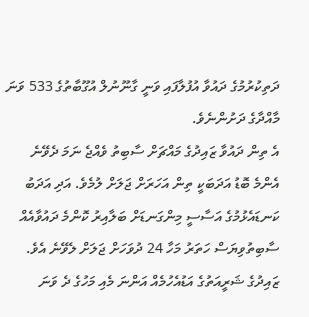ދަތިކުރުމުގެ ދައުވާ އުފުލާފައި ވަނީ ގާނޫނުލް އުގޫބާތުގެ 533 ވަނަ މާއްދާގެ ދަށުންނެވެ.
އެ ތިން ދައުވާ ޒައިދުގެ މައްޗަށް ސާބިތު ވެއްޖެ ނަމަ ދެވޭނެ އެންމެ ބޮޑު އަދަބަކީ ތިން އަހަރަށް ޖަލަށް ލުމެވެ. އަދި އަދަބު ކަނޑައެޅުމުގެ އަސާސީ މިންގަނޑަށް ބަލާއިރު ކޮންމެ ދައުވާއެއް ސާބިތުވިޔަސް ހަތަރު މަހާ 24 ދުވަހަށް ޖަލަށް ލެވޭނެ އެވެ.
ޒައިދުގެ ޝަރީއަތުގެ އަޑުއެހުމެއް އަންނަ މެއި މަހުގެ ދެ ވަނަ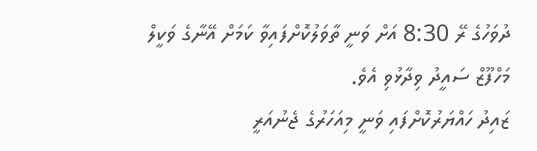ދުވަހުގެ ރޭ 8:30 އަށް ވަނީ ތާވަލުކޮށްފައިވާ ކަމަށް އޭނާގެ ވަކީލް މަހްފޫޒް ސައީދު ވިދާޅުވި އެވެ.
ޒައިދު ހައްޔަރުކޮށްފައި ވަނީ މިއަހަރުގެ ޖެނުއަރީ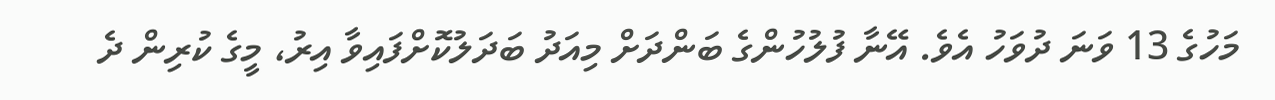މަހުގެ 13 ވަނަ ދުވަހު އެވެ. އޭނާ ފުލުހުންގެ ބަންދަށް މިއަދު ބަދަލުކޮށްފައިވާ އިރު، މީގެ ކުރިން ދެ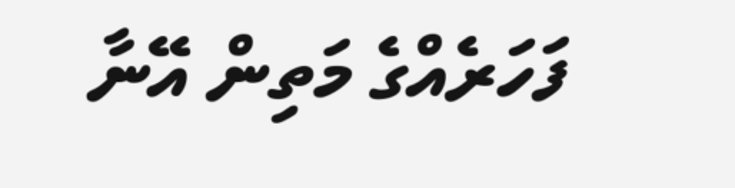ފަހަރެއްގެ މަތިން އޭނާ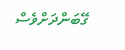ގޭބަންދަށްވެސް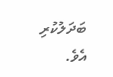ބަދަލުކުރި އެވެ.